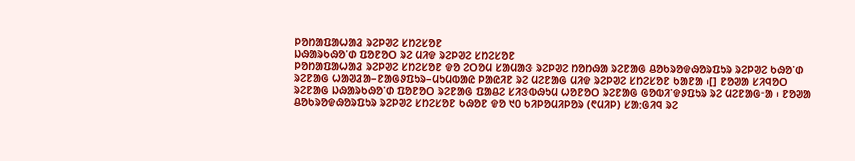ᱞᱚᱴᱟᱯᱟᱦᱟᱲ ᱨᱮᱞᱣᱮ ᱥᱴᱮᱥᱚᱱ
ᱡᱷᱟᱨᱠᱷᱚᱸᱰ ᱯᱚᱱᱚᱛ ᱨᱮ ᱢᱤᱫ ᱨᱮᱞᱣᱮ ᱥᱴᱮᱥᱚᱱ
ᱞᱚᱴᱟᱯᱟᱦᱟᱲ ᱨᱮᱞᱣᱮ ᱥᱴᱮᱥᱚᱱ ᱫᱚ ᱮᱛᱚᱢ ᱥᱟᱢᱟᱝ ᱨᱮᱞᱣᱮ ᱴᱚᱴᱷᱟ ᱨᱮᱱᱟᱜ ᱪᱚᱠᱨᱚᱫᱷᱚᱨᱯᱩᱨ ᱨᱮᱞᱣᱮ ᱠᱷᱚᱸᱰ ᱨᱮᱱᱟᱜ ᱦᱟᱣᱲᱟ–ᱱᱟᱜᱽᱯᱩᱨ–ᱢᱩᱢᱵᱟᱭ ᱞᱟᱭᱤᱱ ᱨᱮ ᱢᱮᱱᱟᱜ ᱢᱤᱫ ᱨᱮᱞᱣᱮ ᱥᱴᱮᱥᱚᱱ ᱠᱟᱱᱟ ᱾[] ᱱᱚᱣᱟ ᱥᱤᱧᱚᱛ ᱨᱮᱱᱟᱜ ᱡᱷᱟᱨᱠᱷᱚᱸᱰ ᱯᱚᱱᱚᱛ ᱨᱮᱱᱟᱜ ᱯᱟᱪᱮ ᱥᱤᱝᱵᱷᱩᱢ ᱦᱚᱱᱚᱛ ᱨᱮᱱᱟᱜ ᱜᱚᱵᱤᱸᱫᱽᱯᱩᱨ ᱨᱮ ᱢᱮᱱᱟᱜᱼᱟ ᱾ ᱱᱚᱣᱟ ᱪᱚᱠᱨᱚᱫᱷᱚᱨᱯᱩᱨ ᱨᱮᱞᱣᱮ ᱥᱴᱮᱥᱚᱱ ᱠᱷᱚᱱ ᱫᱚ ᱑᱐ ᱠᱤᱞᱚᱢᱤᱞᱚᱨ (᱖ᱢᱤᱞ) ᱥᱟᱺᱜᱤᱧ ᱨᱮ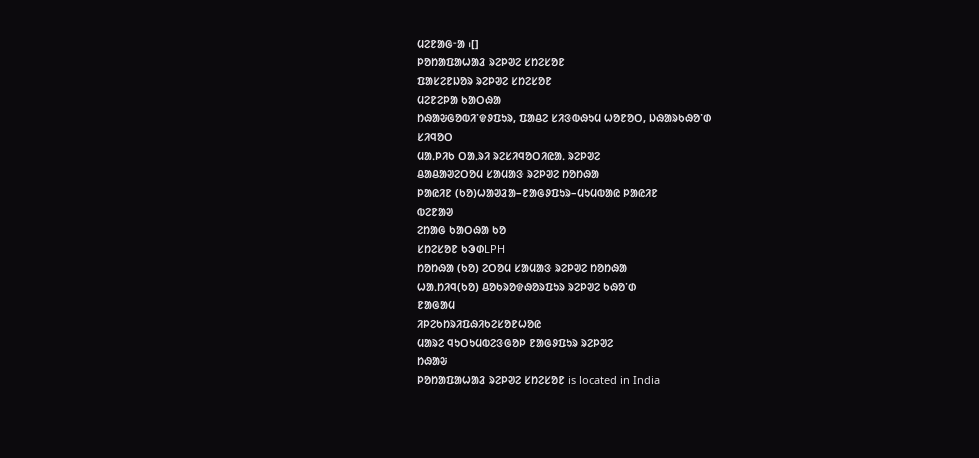ᱢᱮᱱᱟᱜᱼᱟ ᱾[]
ᱞᱚᱴᱟᱯᱟᱦᱟᱲ ᱨᱮᱞᱣᱮ ᱥᱴᱮᱥᱚᱱ
ᱯᱟᱥᱮᱱᱡᱚᱨ ᱨᱮᱞᱣᱮ ᱥᱴᱮᱥᱚᱱ
ᱢᱮᱱᱮᱞᱟ ᱠᱟᱛᱷᱟ
ᱴᱷᱟᱶᱜᱚᱵᱤᱸᱫᱽᱯᱩᱨ, ᱯᱟᱪᱮ ᱥᱤᱝᱵᱷᱩᱢ ᱦᱚᱱᱚᱛ, ᱡᱷᱟᱨᱠᱷᱚᱸᱰ
ᱥᱤᱧᱚᱛ
ᱢᱟᱹᱞᱤᱠ ᱛᱟᱹᱨᱤ ᱨᱮᱥᱤᱧᱚᱛᱤᱭᱟᱹ ᱨᱮᱞᱣᱮ
ᱪᱟᱪᱟᱣᱮᱛᱚᱢ ᱥᱟᱢᱟᱝ ᱨᱮᱞᱣᱮ ᱴᱚᱴᱷᱟ
ᱞᱟᱭᱤᱱ (ᱠᱚ)ᱦᱟᱣᱲᱟ–ᱱᱟᱜᱽᱯᱩᱨ–ᱢᱩᱢᱵᱟᱭ ᱞᱟᱭᱤᱱ
ᱵᱮᱱᱟᱣ
ᱮᱴᱟᱜ ᱠᱟᱛᱷᱟ ᱠᱚ
ᱥᱴᱮᱥᱚᱱ ᱠᱳᱰLPH
ᱴᱚᱴᱷᱟ (ᱠᱚ) ᱮᱛᱚᱢ ᱥᱟᱢᱟᱝ ᱨᱮᱞᱣᱮ ᱴᱚᱴᱷᱟ
ᱦᱟᱹᱴᱤᱧ(ᱠᱚ) ᱪᱚᱠᱨᱚᱫᱷᱚᱨᱯᱩᱨ ᱨᱮᱞᱣᱮ ᱠᱷᱚᱸᱰ
ᱱᱟᱜᱟᱢ
ᱤᱞᱮᱠᱴᱨᱤᱯᱷᱤᱠᱮᱥᱚᱱᱦᱚᱭ
ᱢᱟᱨᱮ ᱧᱩᱛᱩᱢᱵᱮᱝᱜᱚᱞ ᱱᱟᱜᱽᱯᱩᱨ ᱨᱮᱞᱣᱮ
ᱴᱷᱟᱶ
ᱞᱚᱴᱟᱯᱟᱦᱟᱲ ᱨᱮᱞᱣᱮ ᱥᱴᱮᱥᱚᱱ is located in India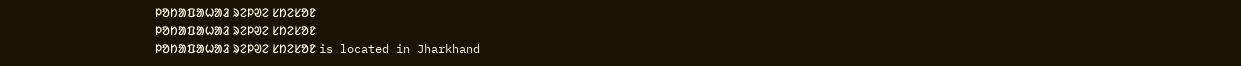ᱞᱚᱴᱟᱯᱟᱦᱟᱲ ᱨᱮᱞᱣᱮ ᱥᱴᱮᱥᱚᱱ
ᱞᱚᱴᱟᱯᱟᱦᱟᱲ ᱨᱮᱞᱣᱮ ᱥᱴᱮᱥᱚᱱ
ᱞᱚᱴᱟᱯᱟᱦᱟᱲ ᱨᱮᱞᱣᱮ ᱥᱴᱮᱥᱚᱱ is located in Jharkhand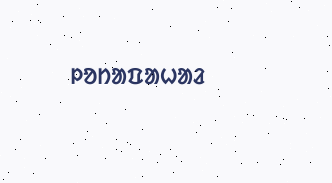ᱞᱚᱴᱟᱯᱟᱦᱟᱲ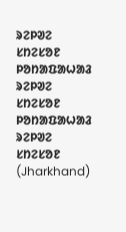ᱨᱮᱞᱣᱮ ᱥᱴᱮᱥᱚᱱ
ᱞᱚᱴᱟᱯᱟᱦᱟᱲ ᱨᱮᱞᱣᱮ ᱥᱴᱮᱥᱚᱱ
ᱞᱚᱴᱟᱯᱟᱦᱟᱲ ᱨᱮᱞᱣᱮ ᱥᱴᱮᱥᱚᱱ (Jharkhand)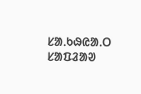ᱥᱟᱹᱠᱷᱭᱟᱹᱛ
ᱥᱟᱯᱲᱟᱣ